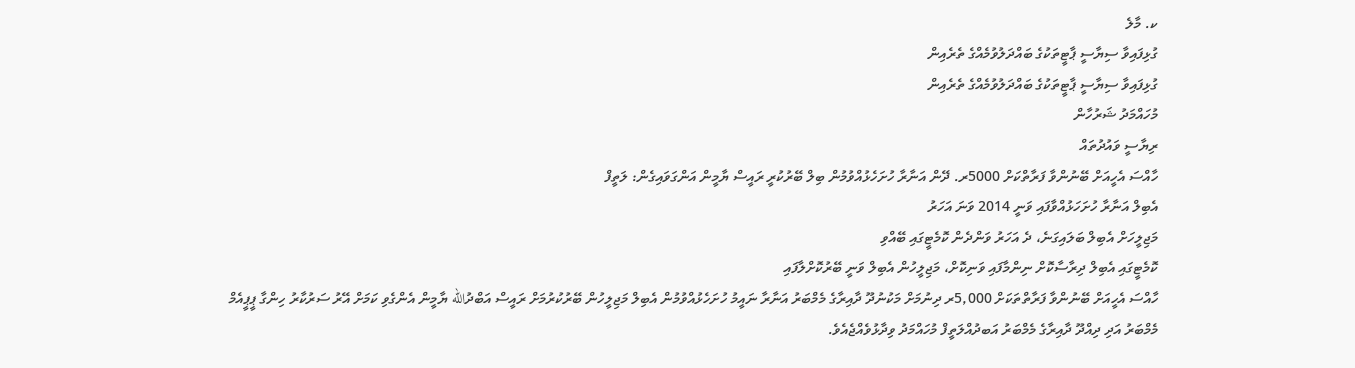ކ. މާލެ
ގުޅިފައިވާ ސިޔާސީ ޕާޓީތަކުގެ ބައްދަލުވުމެއްގެ ތެރެއިން
ގުޅިފައިވާ ސިޔާސީ ޕާޓީތަކުގެ ބައްދަލުވުމެއްގެ ތެރެއިން
މުހައްމަދު ޝަރުހާން
ރިޔާސީ ވައުދުތައް
ހާއްސަ އެހީއަށް ބޭނުންވާ ފަރާތްކަށް 5000ރ. ދޭން އަނާރާ ހުށަހެޅުއްވުމުން ބިލް ބޭރުކުރީ ރައީސް ޔާމީން އަންގަވައިގެން: ލަތީފް
އެބިލް އަނާރާ ހުށަހަޅުއްވާފައި ވަނީ 2014 ވަނަ އަހަރު
މަޖިލީހަށް އެބިލް ބަލައިގަނެ، ދެ އަހަރު ވަންދެން ކޮމެޓީގައި ބޭއްވި
ކޮމެޓީގައި އެބިލް ދިރާސާކޮށް ނިންމާފައި ވަނިކޮށް، މަޖިލީހުން އެބިލް ވަނީ ބޭރުކޮށްލާފައި
ހާއްސަ އެހީއަށް ބޭނުންވާ ފަރާތްތަކަށް 5,000ރ ދިނުމަށް މަކުނުދޫ ދާއިރާގެ މެމްބަރު އަނާރާ ނައީމު ހުށަހެޅުއްވުމުން އެބިލް މަޖިލީހުން ބޭރުކުރުމަށް ރައީސް އަބްދުالله ޔާމީން އެންގެވި ކަމަށް އޭރު ސަރުކާރު ހިންގާ ޕީޕީއެމް މެމްބަރު އަދި ދިއްދޫ ދާއިރާގެ މެމްބަރު އަބދުއްލަތީފް މުހައްމަދު ވިދާޅުވެއްޖެއެވެ.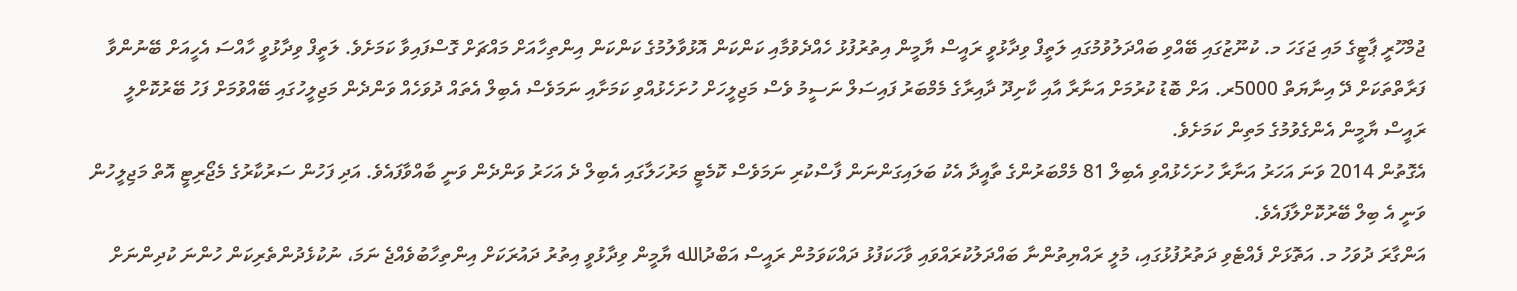ޖުމްހޫރީ ޕާޓީގެ މައި ޖަގަހަ މ. ކުނޫޒުގައި ބޭއްވި ބައްދަލުވުމުގައި ލަތީފް ވިދާޅުވީ ރައީސް ޔާމީން އިތުރުފުޅު ހެއްދެވުމާއި ކަންކަން އޮޅުވާލުމުގެ ކަންކަން އިންތިހާއަށް މައްޗަށް ގޮސްފައިވާ ކަމަށެވެ. ލަތީފް ވިދާޅުވީ ހާއްސަ އެހީއަށް ބޭނުންވާ ފަރާތްތަކަށް ދޭ އިނާޔަތް 5000ރ. އަށް ބޮޑު ކުރުމަށް އަނާރާ އާއި ކާށިދޫ ދާއިރާގެ މެމްބަރު ފައިސަލް ނަސީމު ވެސް މަޖިލީހަށް ހުށަހެޅުއްވި ކަމަށާއި ނަމަވެސް އެބިލް އެތައް ދުވަހެއް ވަންދެން މަޖިލީހުގައި ބޭއްވުމަށް ފަހު ބޭރުކޮށްލީ ރައީސް ޔާމީން އެންގެވުމުގެ މަތިން ކަމަށެވެ.
އެގޮތުން 2014 ވަނަ އަހަރު އަނާރާ ހުށަހެޅުއްވި އެބިލް 81 މެމްބަރުންގެ ތާއީދާ އެކު ބަލައިގަންނަން ފާސްކުރި ނަމަވެސް ކޮމެޓީ މަރުހަލާގައި އެބިލް ދެ އަހަރު ވަންދެން ވަނީ ބާއްވާފައެވެ. އަދި ފަހުން ސަރުކާރުގެ މެޖޯރިޓީ އޮތް މަޖިލީހުން ވަނީ އެ ބިލް ބޭރުކޮށްލާފައެވެ.
އަންގާރަ ދުވަހު މ. އަތޮޅަށް ފެއްޓެވި ދަތުރުފުޅުގައި، މުލީ ރައްޔިތުންނާ ބައްދަލުކުރައްވައި ވާހަކަފުޅު ދައްކަވަމުން ރައީސް އަބްދުالله ޔާމީން ވިދާޅުވީ އިތުރު ދައުރަކަށް އިންތިހާބުވެއްޖެ ނަމަ، ނުކުޅެދުންތެރިކަން ހުންނަ ކުދިންނަށް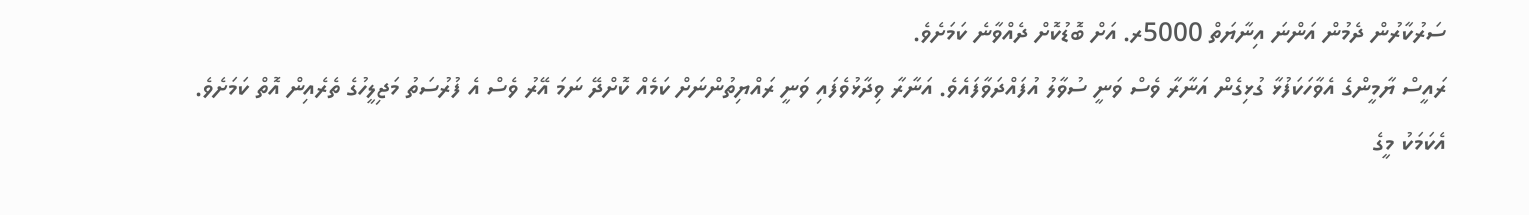ސަރުކާރުން ދެމުން އަންނަ އިނާޔަތް 5000ރ. އަށް ބޮޑުކޮށް ދެއްވާނެ ކަމަށެވެ.
ރައީސް ޔާމީންގެ އެވާހަކަފުޅާ ގުޅިގެން އަނާރާ ވެސް ވަނީ ސުވާލު އުފައްދަވާފައެވެ. އަނާރާ ވިދާޅުވެފައި ވަނީ ރައްޔިތުންނަށް ކަމެއް ކޮށްދޭ ނަމަ އޭރު ވެސް އެ ފުރުސަތު މަޖިލީހުގެ ތެރެއިން އޮތް ކަމަށެވެ. އެކަމަކު މީގެ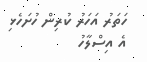ހަތަރު އަހަރު ކުރިން ހުށަހެޅި އެ އިސްލާހު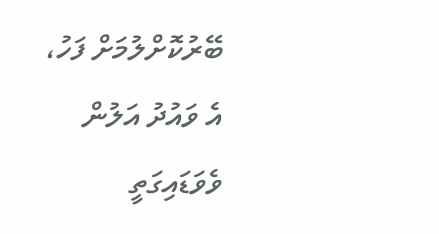ބޭރުކޮށްލުމަށް ފަހު، އެ ވައުދު އަލުން ވެވަޑައިގަތީ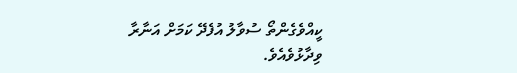ކީއްވެގެންތޯ ސުވާލު އުފެދޭ ކަމަށް އަނާރާ ވިދާޅުވެއެވެ.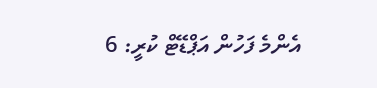އެންމެ ފަހުން އަޕްޑޭޓް ކުރީ: 6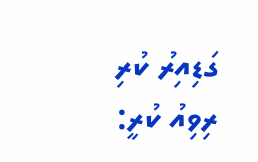ގަޑިއިރު ކުރި
ރިވިއު ކުރީ: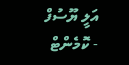އަލީ ޔޫސުފް
- ކޮމެންޓް